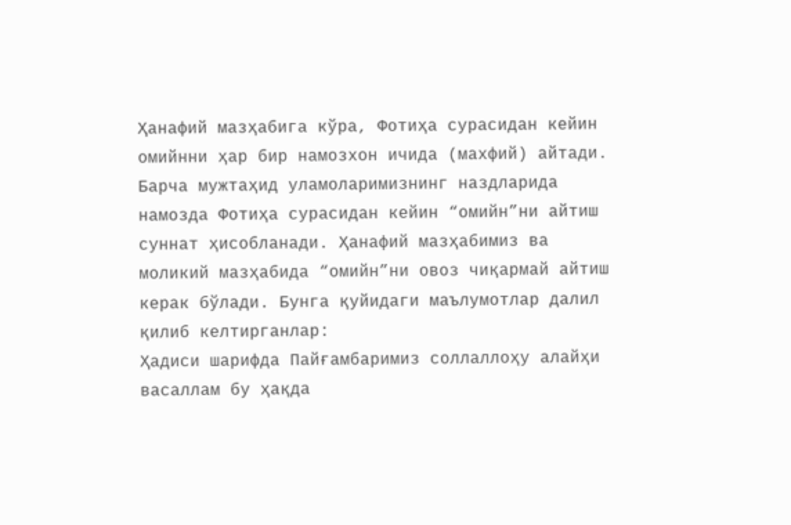Ҳанафий мазҳабига кўра, Фотиҳа сурасидан кейин омийнни ҳар бир намозхон ичида (махфий) айтади. Барча мужтаҳид уламоларимизнинг наздларида намозда Фотиҳа сурасидан кейин “омийн”ни айтиш суннат ҳисобланади. Ҳанафий мазҳабимиз ва моликий мазҳабида “омийн”ни овоз чиқармай айтиш керак бўлади. Бунга қуйидаги маълумотлар далил қилиб келтирганлар:
Ҳадиси шарифда Пайғамбаримиз соллаллоҳу алайҳи васаллам бу ҳақда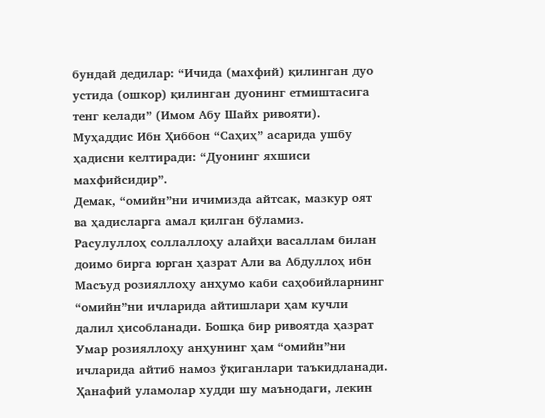бундай дедилар: “Ичида (махфий) қилинган дуо устида (ошкор) қилинган дуонинг етмиштасига тенг келади” (Имом Абу Шайх ривояти).
Муҳаддис Ибн Ҳиббон “Саҳиҳ” асарида ушбу ҳадисни келтиради: “Дуонинг яхшиси махфийсидир”.
Демак, “омийн”ни ичимизда айтсак, мазкур оят ва ҳадисларга амал қилган бўламиз.
Расулуллоҳ соллаллоҳу алайҳи васаллам билан доимо бирга юрган ҳазрат Али ва Абдуллоҳ ибн Масъуд розияллоҳу анҳумо каби саҳобийларнинг “омийн”ни ичларида айтишлари ҳам кучли далил ҳисобланади. Бошқа бир ривоятда ҳазрат Умар розияллоҳу анҳунинг ҳам “омийн”ни ичларида айтиб намоз ўқиганлари таъкидланади.
Ҳанафий уламолар худди шу маънодаги, лекин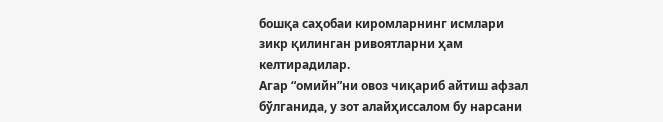бошқа саҳобаи киромларнинг исмлари зикр қилинган ривоятларни ҳам келтирадилар.
Агар “омийн”ни овоз чиқариб айтиш афзал бўлганида, у зот алайҳиссалом бу нарсани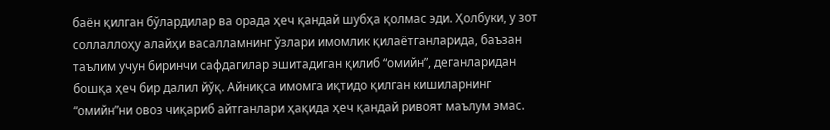баён қилган бўлардилар ва орада ҳеч қандай шубҳа қолмас эди. Ҳолбуки, у зот соллаллоҳу алайҳи васалламнинг ўзлари имомлик қилаётганларида, баъзан таълим учун биринчи сафдагилар эшитадиган қилиб “омийн”, деганларидан бошқа ҳеч бир далил йўқ. Айниқса имомга иқтидо қилган кишиларнинг “омийн”ни овоз чиқариб айтганлари ҳақида ҳеч қандай ривоят маълум эмас.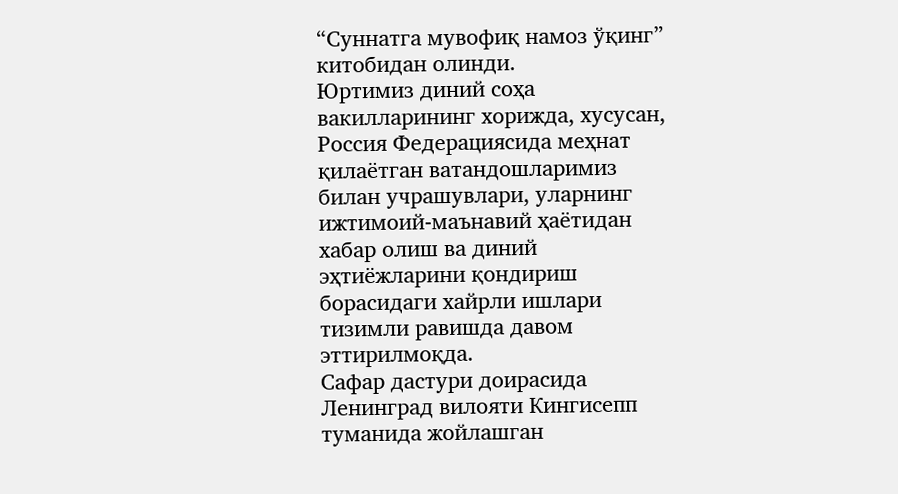“Суннатга мувофиқ намоз ўқинг” китобидан олинди.
Юртимиз диний соҳа вакилларининг хорижда, хусусан, Россия Федерациясида меҳнат қилаётган ватандошларимиз билан учрашувлари, уларнинг ижтимоий-маънавий ҳаётидан хабар олиш ва диний эҳтиёжларини қондириш борасидаги хайрли ишлари тизимли равишда давом эттирилмоқда.
Сафар дастури доирасида Ленинград вилояти Кингисепп туманида жойлашган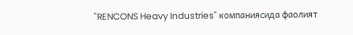"RENCONS Heavy Industries" компаниясида фаолият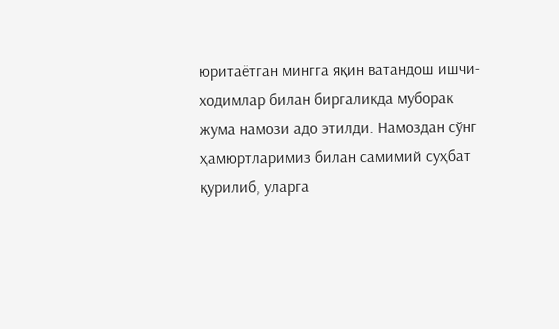юритаётган мингга яқин ватандош ишчи-ходимлар билан биргаликда муборак жума намози адо этилди. Намоздан сўнг ҳамюртларимиз билан самимий суҳбат қурилиб, уларга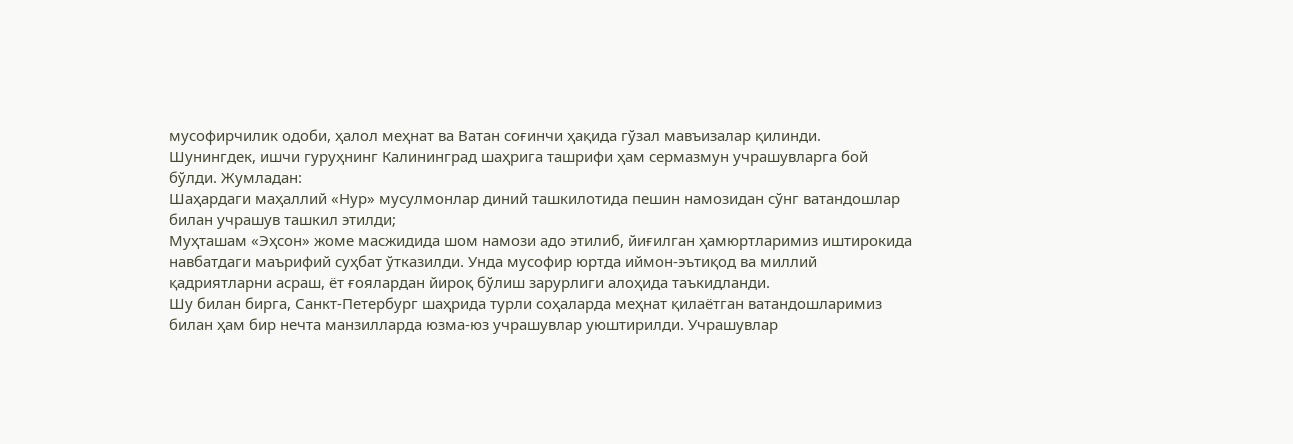мусофирчилик одоби, ҳалол меҳнат ва Ватан соғинчи ҳақида гўзал мавъизалар қилинди.
Шунингдек, ишчи гуруҳнинг Калининград шаҳрига ташрифи ҳам сермазмун учрашувларга бой бўлди. Жумладан:
Шаҳардаги маҳаллий «Нур» мусулмонлар диний ташкилотида пешин намозидан сўнг ватандошлар билан учрашув ташкил этилди;
Муҳташам «Эҳсон» жоме масжидида шом намози адо этилиб, йиғилган ҳамюртларимиз иштирокида навбатдаги маърифий суҳбат ўтказилди. Унда мусофир юртда иймон-эътиқод ва миллий қадриятларни асраш, ёт ғоялардан йироқ бўлиш зарурлиги алоҳида таъкидланди.
Шу билан бирга, Санкт-Петербург шаҳрида турли соҳаларда меҳнат қилаётган ватандошларимиз билан ҳам бир нечта манзилларда юзма-юз учрашувлар уюштирилди. Учрашувлар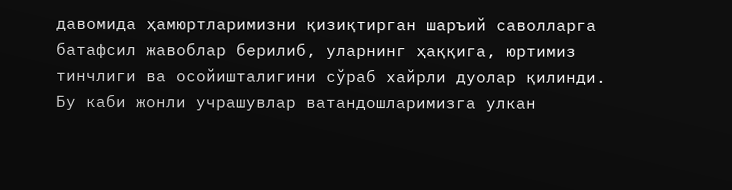давомида ҳамюртларимизни қизиқтирган шаръий саволларга батафсил жавоблар берилиб, уларнинг ҳаққига, юртимиз тинчлиги ва осойишталигини сўраб хайрли дуолар қилинди.
Бу каби жонли учрашувлар ватандошларимизга улкан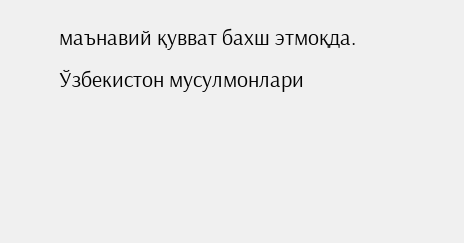маънавий қувват бахш этмоқда.
Ўзбекистон мусулмонлари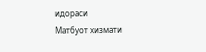идораси
Матбуот хизмати